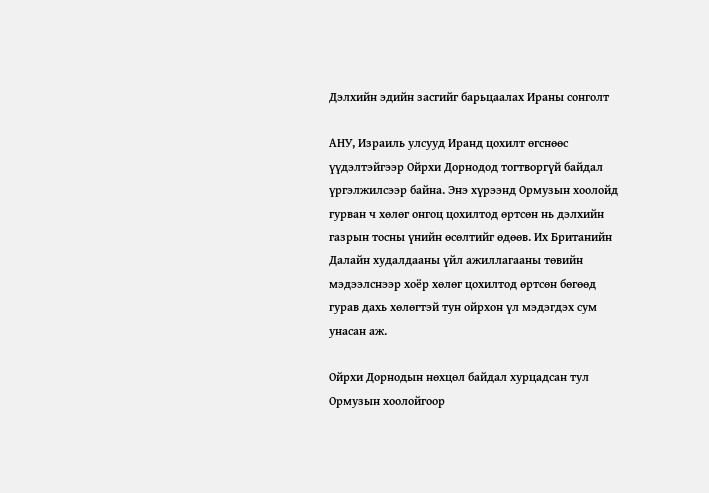Дэлхийн эдийн засгийг барьцаалах Ираны сонголт

АНУ, Израиль улсууд Иранд цохилт өгснөөс үүдэлтэйгээр Ойрхи Дорнодод тогтворгүй байдал үргэлжилсээр байна. Энэ хүрээнд Ормузын хоолойд гурван ч хөлөг онгоц цохилтод өртсөн нь дэлхийн газрын тосны үнийн өсөлтийг өдөөв. Их Британийн Далайн худалдааны үйл ажиллагааны төвийн мэдээлснээр хоёр хөлөг цохилтод өртсөн бөгөөд гурав дахь хөлөгтэй тун ойрхон үл мэдэгдэх сум унасан аж.

Ойрхи Дорнодын нөхцөл байдал хурцадсан тул Ормузын хоолойгоор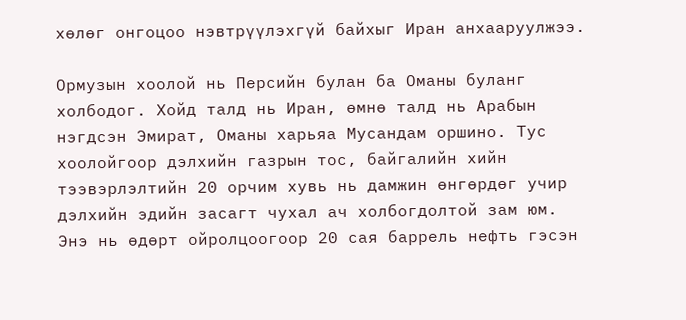хөлөг онгоцоо нэвтрүүлэхгүй байхыг Иран анхааруулжээ.

Ормузын хоолой нь Персийн булан ба Оманы буланг холбодог. Хойд талд нь Иран, өмнө талд нь Арабын нэгдсэн Эмират, Оманы харьяа Мусандам оршино. Тус хоолойгоор дэлхийн газрын тос, байгалийн хийн тээвэрлэлтийн 20 орчим хувь нь дамжин өнгөрдөг учир дэлхийн эдийн засагт чухал ач холбогдолтой зам юм. Энэ нь өдөрт ойролцоогоор 20 сая баррель нефть гэсэн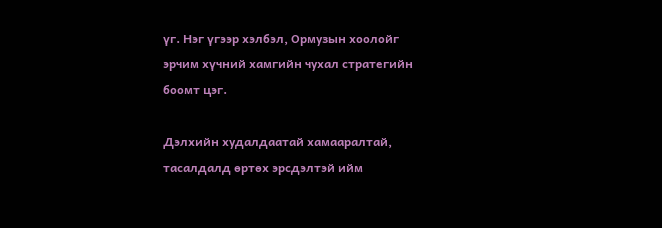үг. Нэг үгээр хэлбэл, Ормузын хоолойг эрчим хүчний хамгийн чухал стратегийн боомт цэг.

Дэлхийн худалдаатай хамааралтай, тасалдалд өртөх эрсдэлтэй ийм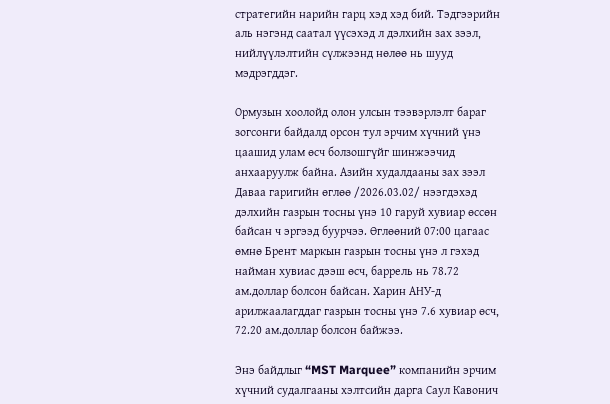стратегийн нарийн гарц хэд хэд бий. Тэдгээрийн аль нэгэнд саатал үүсэхэд л дэлхийн зах зээл, нийлүүлэлтийн сүлжээнд нөлөө нь шууд мэдрэгддэг.

Ормузын хоолойд олон улсын тээвэрлэлт бараг зогсонги байдалд орсон тул эрчим хүчний үнэ цаашид улам өсч болзошгүйг шинжээчид анхааруулж байна. Азийн худалдааны зах зээл Даваа гаригийн өглөө /2026.03.02/ нээгдэхэд дэлхийн газрын тосны үнэ 10 гаруй хувиар өссөн байсан ч эргээд буурчээ. Өглөөний 07:00 цагаас өмнө Брент маркын газрын тосны үнэ л гэхэд найман хувиас дээш өсч, баррель нь 78.72 ам.доллар болсон байсан. Харин АНУ-д арилжаалагддаг газрын тосны үнэ 7.6 хувиар өсч, 72.20 ам.доллар болсон байжээ.

Энэ байдлыг “MST Marquee” компанийн эрчим хүчний судалгааны хэлтсийн дарга Саул Кавонич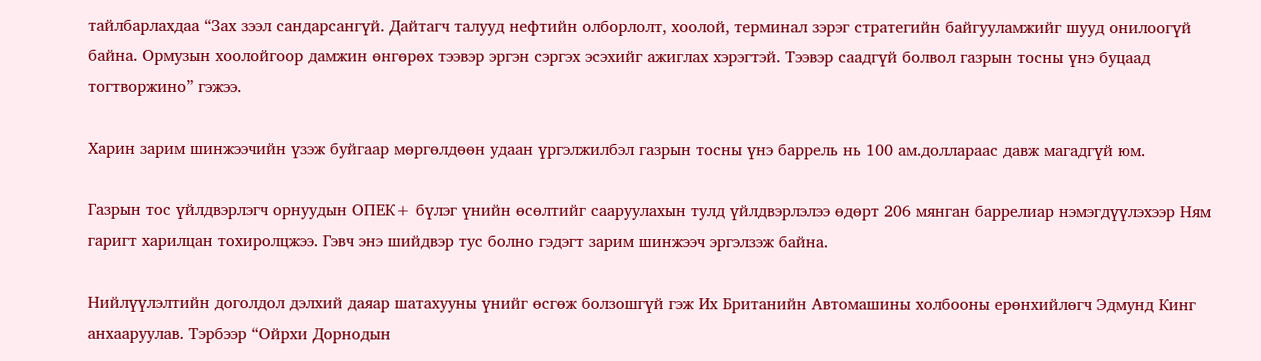тайлбарлахдаа “Зах зээл сандарсангүй. Дайтагч талууд нефтийн олборлолт, хоолой, терминал зэрэг стратегийн байгууламжийг шууд онилоогүй байна. Ормузын хоолойгоор дамжин өнгөрөх тээвэр эргэн сэргэх эсэхийг ажиглах хэрэгтэй. Тээвэр саадгүй болвол газрын тосны үнэ буцаад тогтворжино” гэжээ.

Харин зарим шинжээчийн үзэж буйгаар мөргөлдөөн удаан үргэлжилбэл газрын тосны үнэ баррель нь 100 ам.доллараас давж магадгүй юм.

Газрын тос үйлдвэрлэгч орнуудын ОПЕК+ бүлэг үнийн өсөлтийг сааруулахын тулд үйлдвэрлэлээ өдөрт 206 мянган баррелиар нэмэгдүүлэхээр Ням гаригт харилцан тохиролцжээ. Гэвч энэ шийдвэр тус болно гэдэгт зарим шинжээч эргэлзэж байна.

Нийлүүлэлтийн доголдол дэлхий даяар шатахууны үнийг өсгөж болзошгүй гэж Их Британийн Автомашины холбооны ерөнхийлөгч Эдмунд Кинг анхааруулав. Тэрбээр “Ойрхи Дорнодын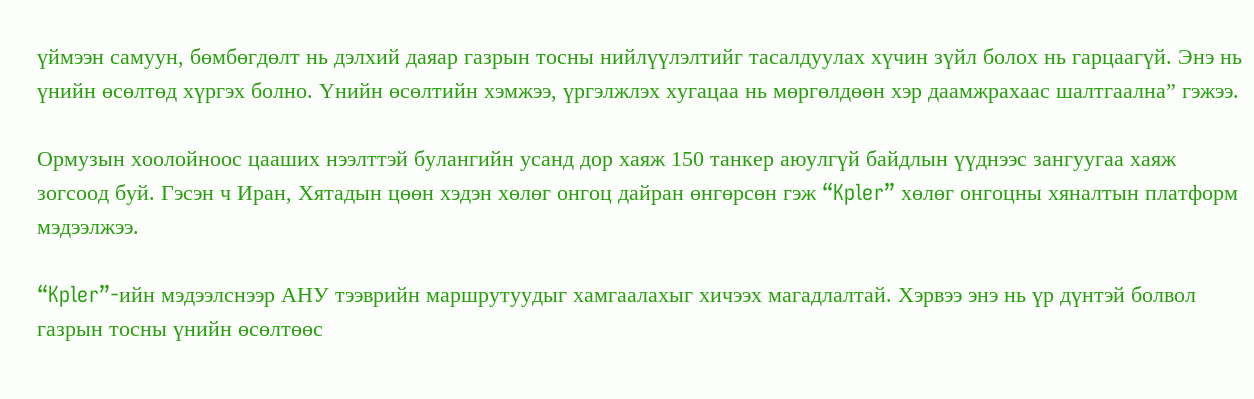үймээн самуун, бөмбөгдөлт нь дэлхий даяар газрын тосны нийлүүлэлтийг тасалдуулах хүчин зүйл болох нь гарцаагүй. Энэ нь үнийн өсөлтөд хүргэх болно. Үнийн өсөлтийн хэмжээ, үргэлжлэх хугацаа нь мөргөлдөөн хэр даамжрахаас шалтгаална” гэжээ.

Ормузын хоолойноос цааших нээлттэй булангийн усанд дор хаяж 150 танкер аюулгүй байдлын үүднээс зангуугаа хаяж зогсоод буй. Гэсэн ч Иран, Хятадын цөөн хэдэн хөлөг онгоц дайран өнгөрсөн гэж “Kpler” хөлөг онгоцны хяналтын платформ мэдээлжээ.

“Kpler”-ийн мэдээлснээр АНУ тээврийн маршрутуудыг хамгаалахыг хичээх магадлалтай. Хэрвээ энэ нь үр дүнтэй болвол газрын тосны үнийн өсөлтөөс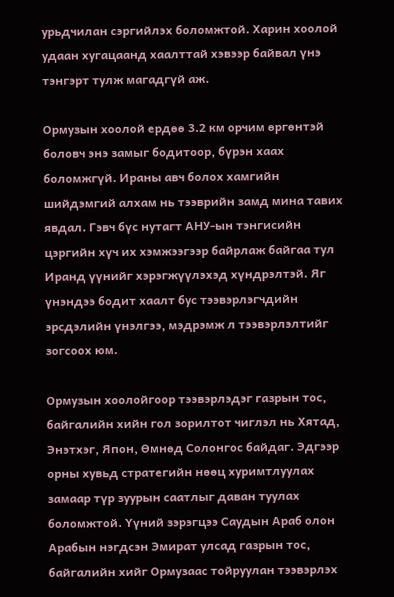урьдчилан сэргийлэх боломжтой. Харин хоолой удаан хугацаанд хаалттай хэвээр байвал үнэ тэнгэрт тулж магадгүй аж.

Ормузын хоолой ердөө 3.2 км орчим өргөнтэй боловч энэ замыг бодитоор, бүрэн хаах боломжгүй. Ираны авч болох хамгийн шийдэмгий алхам нь тээврийн замд мина тавих явдал. Гэвч бүс нутагт АНУ-ын тэнгисийн цэргийн хүч их хэмжээгээр байрлаж байгаа тул Иранд үүнийг хэрэгжүүлэхэд хүндрэлтэй. Яг үнэндээ бодит хаалт бус тээвэрлэгчдийн эрсдэлийн үнэлгээ, мэдрэмж л тээвэрлэлтийг зогсоох юм.

Ормузын хоолойгоор тээвэрлэдэг газрын тос, байгалийн хийн гол зорилтот чиглэл нь Хятад, Энэтхэг, Япон, Өмнөд Солонгос байдаг. Эдгээр орны хувьд стратегийн нөөц хуримтлуулах замаар түр зуурын саатлыг даван туулах боломжтой. Үүний зэрэгцээ Саудын Араб олон Арабын нэгдсэн Эмират улсад газрын тос, байгалийн хийг Ормузаас тойруулан тээвэрлэх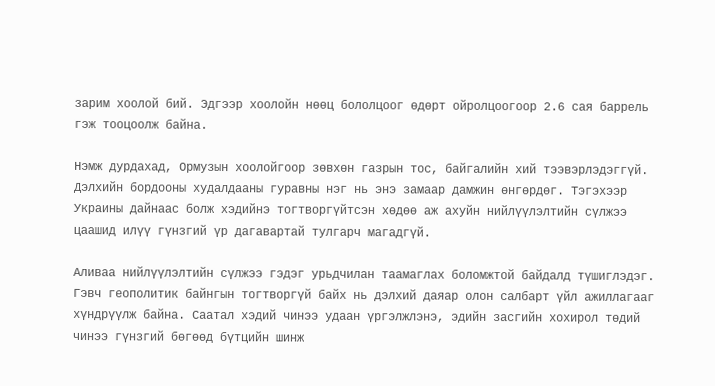зарим хоолой бий. Эдгээр хоолойн нөөц бололцоог өдөрт ойролцоогоор 2.6 сая баррель гэж тооцоолж байна.

Нэмж дурдахад, Ормузын хоолойгоор зөвхөн газрын тос, байгалийн хий тээвэрлэдэггүй. Дэлхийн бордооны худалдааны гуравны нэг нь энэ замаар дамжин өнгөрдөг. Тэгэхээр Украины дайнаас болж хэдийнэ тогтворгүйтсэн хөдөө аж ахуйн нийлүүлэлтийн сүлжээ цаашид илүү гүнзгий үр дагавартай тулгарч магадгүй.

Аливаа нийлүүлэлтийн сүлжээ гэдэг урьдчилан таамаглах боломжтой байдалд түшиглэдэг. Гэвч геополитик байнгын тогтворгүй байх нь дэлхий даяар олон салбарт үйл ажиллагааг хүндрүүлж байна. Саатал хэдий чинээ удаан үргэлжлэнэ, эдийн засгийн хохирол төдий чинээ гүнзгий бөгөөд бүтцийн шинж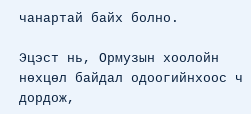чанартай байх болно.

Эцэст нь, Ормузын хоолойн нөхцөл байдал одоогийнхоос ч дордож,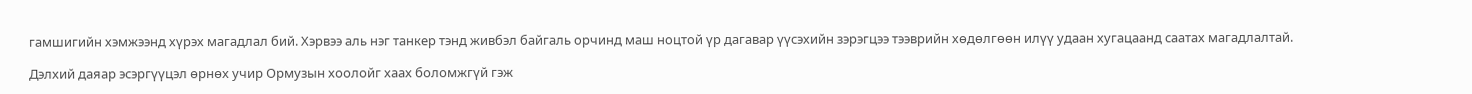гамшигийн хэмжээнд хүрэх магадлал бий. Хэрвээ аль нэг танкер тэнд живбэл байгаль орчинд маш ноцтой үр дагавар үүсэхийн зэрэгцээ тээврийн хөдөлгөөн илүү удаан хугацаанд саатах магадлалтай.

Дэлхий даяар эсэргүүцэл өрнөх учир Ормузын хоолойг хаах боломжгүй гэж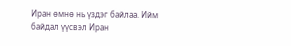Иран өмнө нь үздэг байлаа. Ийм байдал үүсвэл Иран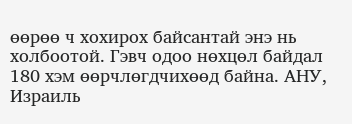өөрөө ч хохирох байсантай энэ нь холбоотой. Гэвч одоо нөхцөл байдал 180 хэм өөрчлөгдчихөөд байна. АНУ, Израиль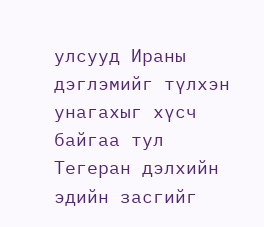улсууд Ираны дэглэмийг түлхэн унагахыг хүсч байгаа тул Тегеран дэлхийн эдийн засгийг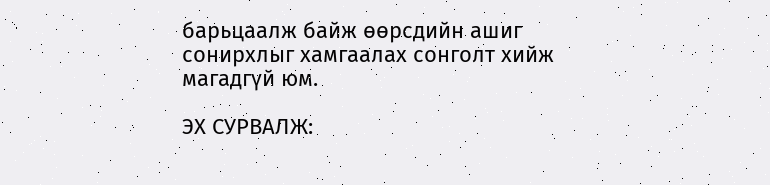барьцаалж байж өөрсдийн ашиг сонирхлыг хамгаалах сонголт хийж магадгүй юм.

ЭХ СУРВАЛЖ: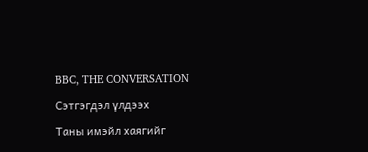BBC, THE CONVERSATION

Сэтгэгдэл үлдээх

Таны имэйл хаягийг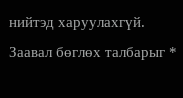нийтэд харуулахгүй. Заавал бөглөх талбарыг *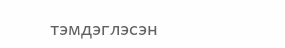тэмдэглэсэн